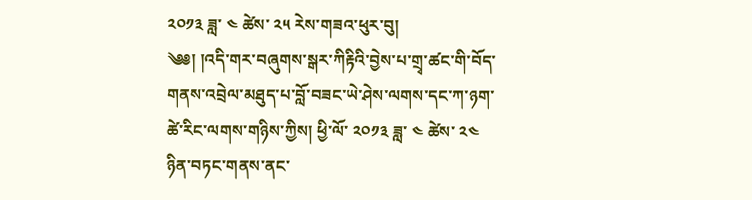༢༠༡༣ ཟླ་ ༤ ཚེས་ ༢༥ རེས་གཟའ་ཕུར་བུ།
༄༅། །འདི་གར་བཞུགས་སྒར་ཀིརྟིའི་བྱེས་པ་གྲྭ་ཚང་གི་བོད་གནས་འབྲེལ་མཐུད་པ་བློ་བཟང་ཡེ་ཤེས་ལགས་དང་ཀ་ཉག་ཚེ་རིང་ལགས་གཉིས་ཀྱིས། ཕྱི་ལོ་ ༢༠༡༣ ཟླ་ ༤ ཚེས་ ༢༤ ཉིན་བཏང་གནས་ནང་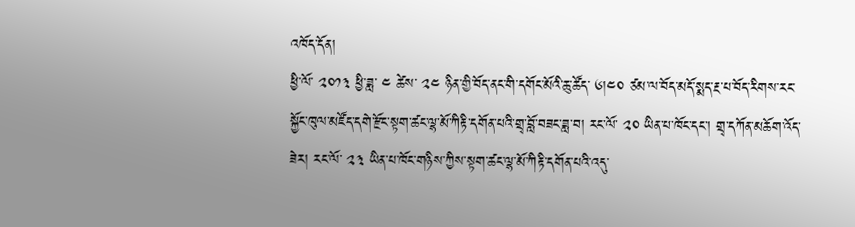འཁོད་དོན།
ཕྱི་ལོ་ ༢༠༡༣ ཕྱི་ཟླ་ ༤ ཚེས་ ༢༤ ཉིན་གྱི་བོད་ནང་གི་དགོང་མོའི་ཆུ་ཚོད་ ༦།༤༠ ཙམ་ལ་བོད་མདོ་སྨད་རྔ་པ་བོད་རིགས་རང་སྐྱོང་ཁུལ་མཛོད་དགེ་རྫོང་སྟག་ཚང་ལྷ་མོ་ཀིརྟི་དགོན་པའི་གྲྭ་བློ་བཟང་ཟླ་བ། རང་ལོ་ ༢༠ ཡིན་པ་ཁོང་དང་། གྲྭ་དཀོན་མཆོག་འོད་ཟེར། རང་ལོ་ ༢༣ ཡིན་པ་ཁོང་གཉིས་ཀྱིས་སྟག་ཚང་ལྷ་མོ་ཀིརྟི་དགོན་པའི་འདུ་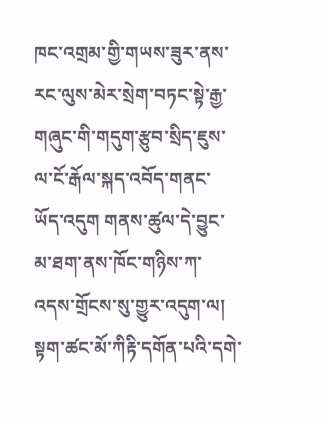ཁང་འགྲམ་གྱི་གཡས་ཟུར་ནས་རང་ལུས་མེར་སྲེག་བཏང་སྟེ་རྒྱ་གཞུང་གི་གདུག་རྩུབ་སྲིད་ཇུས་ལ་ངོ་རྒོལ་སྐད་འབོད་གནང་ཡོད་འདུག གནས་ཚུལ་དེ་བྱུང་མ་ཐག་ནས་ཁོང་གཉིས་ཀ་འདས་གྲོངས་སུ་གྱུར་འདུག་ལ། སྟག་ཚང་མོ་ཀིརྟི་དགོན་པའི་དགེ་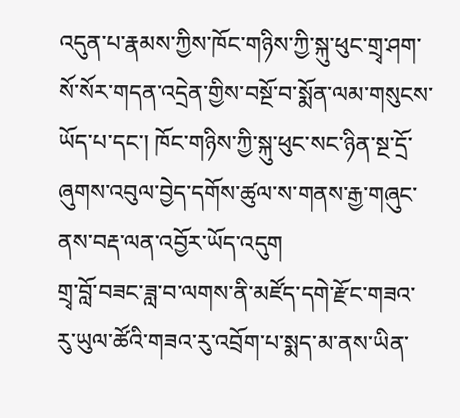འདུན་པ་རྣམས་ཀྱིས་ཁོང་གཉིས་ཀྱི་སྐུ་ཕུང་གྲྭ་ཤག་སོ་སོར་གདན་འདྲེན་གྱིས་བསྔོ་བ་སྨོན་ལམ་གསུངས་ཡོད་པ་དང་། ཁོང་གཉིས་ཀྱི་སྐུ་ཕུང་སང་ཉིན་སྔ་དྲོ་ཞུགས་འབུལ་བྱེད་དགོས་ཚུལ་ས་གནས་རྒྱ་གཞུང་ནས་བརྡ་ལན་འབྱོར་ཡོད་འདུག
གྲྭ་བློ་བཟང་ཟླ་བ་ལགས་ནི་མཛོད་དགེ་རྫོང་གཟའ་རུ་ཡུལ་ཚོའི་གཟའ་རུ་འབྲོག་པ་སྨད་མ་ནས་ཡིན་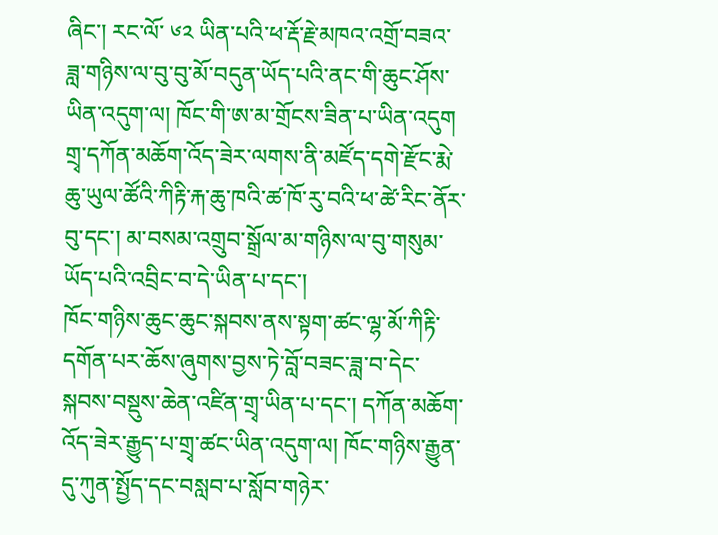ཞིང་། རང་ལོ་ ༦༢ ཡིན་པའི་ཕ་རྡོ་རྗེ་མཁའ་འགྲོ་བཟའ་ཟླ་གཉིས་ལ་བུ་བུ་མོ་བདུན་ཡོད་པའི་ནང་གི་ཆུང་ཤོས་ཡིན་འདུག་ལ། ཁོང་གི་ཨ་མ་གྲོངས་ཟིན་པ་ཡིན་འདུག
གྲྭ་དཀོན་མཆོག་འོད་ཟེར་ལགས་ནི་མཛོད་དགེ་རྫོང་རྨེ་ཆུ་ཡུལ་ཚོའི་ཀིརྟི་རྐ་ཆུ་ཁའི་ཚ་ཁོ་རུ་བའི་ཕ་ཚེ་རིང་ནོར་བུ་དང་། མ་བསམ་འགྲུབ་སྒྲོལ་མ་གཉིས་ལ་བུ་གསུམ་ཡོད་པའི་འབྲིང་བ་དེ་ཡིན་པ་དང་།
ཁོང་གཉིས་ཆུང་ཆུང་སྐབས་ནས་སྟག་ཚང་ལྷ་མོ་ཀིརྟི་དགོན་པར་ཆོས་ཞུགས་བྱས་ཏེ་བློ་བཟང་ཟླ་བ་དེང་སྐབས་བསྡུས་ཆེན་འཛིན་གྲྭ་ཡིན་པ་དང་། དཀོན་མཆོག་འོད་ཟེར་རྒྱུད་པ་གྲྭ་ཚང་ཡིན་འདུག་ལ། ཁོང་གཉིས་རྒྱུན་དུ་ཀུན་སྤྱོད་དང་བསླབ་པ་སློབ་གཉེར་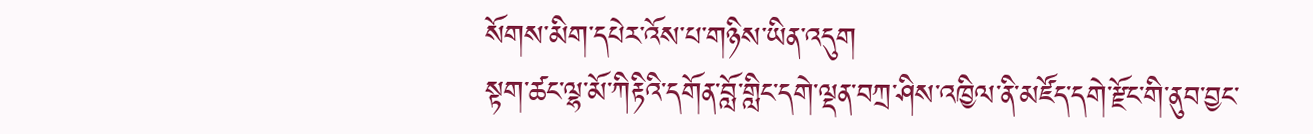སོགས་མིག་དཔེར་འོས་པ་གཉིས་ཡིན་འདུག
སྟག་ཚང་ལྷ་མོ་ཀིརྟིའི་དགོན་བློ་གླིང་དགེ་ལྡན་བཀྲ་ཤིས་འཁྱིལ་ནི་མཛོད་དགེ་རྫོང་གི་ནུབ་བྱང་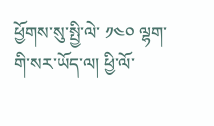ཕྱོགས་སུ་སྤྱི་ལེ་ ༡༤༠ ལྷག་གི་སར་ཡོད་ལ། ཕྱི་ལོ་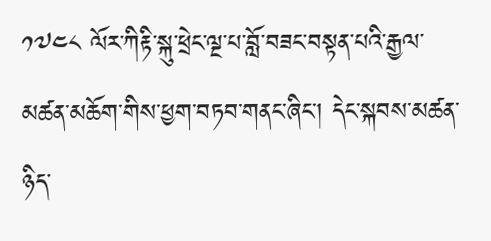༡༧༤༨ ལོར་ཀིརྟི་སྐུ་ཕྲེང་ལྔ་པ་བློ་བཟང་བསྟན་པའི་རྒྱལ་མཚན་མཆོག་གིས་ཕྱག་བཏབ་གནང་ཞིང་། དེང་སྐབས་མཚན་ཉིད་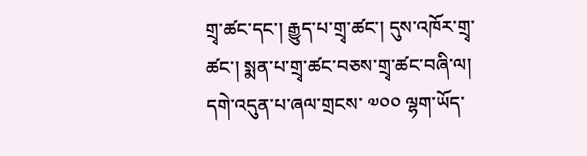གྲྭ་ཚང་དང་། རྒྱུད་པ་གྲྭ་ཚང་། དུས་འཁོར་གྲྭ་ཚང་། སྨན་པ་གྲྭ་ཚང་བཅས་གྲྭ་ཚང་བཞི་ལ། དགེ་འདུན་པ་ཞལ་གྲངས་ ༧༠༠ ལྷག་ཡོད་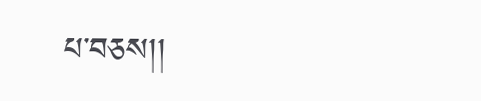པ་བཅས།།